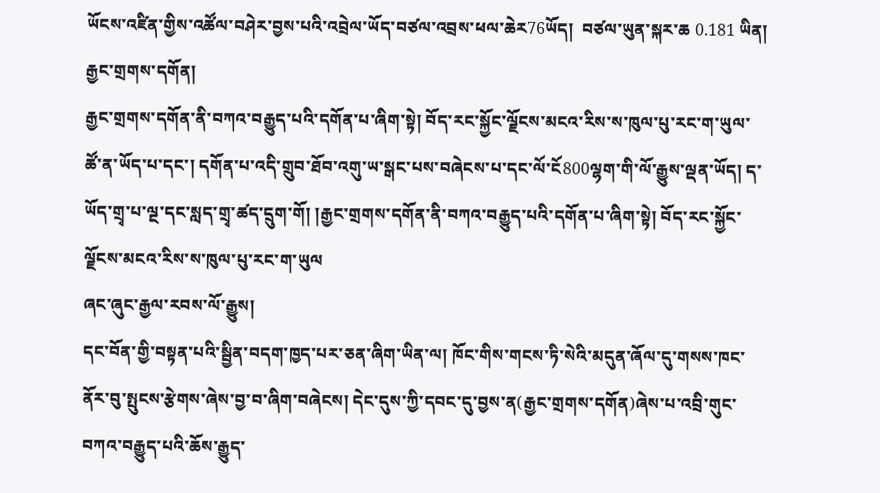ཡོངས་འཛིན་གྱིས་འཚོལ་བཤེར་བྱས་པའི་འབྲེལ་ཡོད་བཙལ་འབྲས་ཕལ་ཆེར76ཡོད།  བཙལ་ཡུན་སྐར་ཆ 0.181 ཡིན།
རྒྱང་གྲགས་དགོན།
རྒྱང་གྲགས་དགོན་ནི་བཀའ་བརྒྱུད་པའི་དགོན་པ་ཞིག་སྟེ། བོད་རང་སྐྱོང་ལྗོངས་མངའ་རིས་ས་ཁུལ་པུ་རང་ག་ཡུལ་ཚོ་ན་ཡོད་པ་དང་། དགོན་པ་འདི་གྲུབ་ཐོབ་འགུ་ཡ་སྒང་པས་བཞེངས་པ་དང་ལོ་ངོ800ལྷག་གི་ལོ་རྒྱུས་ལྡན་ཡོད། ད་ཡོད་གྲྭ་པ་ལྔ་དང་སླད་གྲྭ་ཚད་དྲུག་གོ། །རྒྱང་གྲགས་དགོན་ནི་བཀའ་བརྒྱུད་པའི་དགོན་པ་ཞིག་སྟེ། བོད་རང་སྐྱོང་ལྗོངས་མངའ་རིས་ས་ཁུལ་པུ་རང་ག་ཡུལ
ཞང་ཞུང་རྒྱལ་རབས་ལོ་རྒྱུས།
དང་བོན་གྱི་བསྟན་པའི་སྦྱིན་བདག་ཁྱད་པར་ཅན་ཞིག་ཡིན་ལ། ཁོང་གིས་གངས་ཏི་སེའི་མདུན་ཞོལ་དུ་གསས་ཁང་ནོར་བུ་སྤུངས་རྩེགས་ཞེས་བྱ་བ་ཞིག་བཞེངས། དེང་དུས་ཀྱི་དབང་དུ་བྱས་ན(རྒྱང་གྲགས་དགོན)ཞེས་པ་འབྲི་གུང་བཀའ་བརྒྱུད་པའི་ཆོས་རྒྱུད་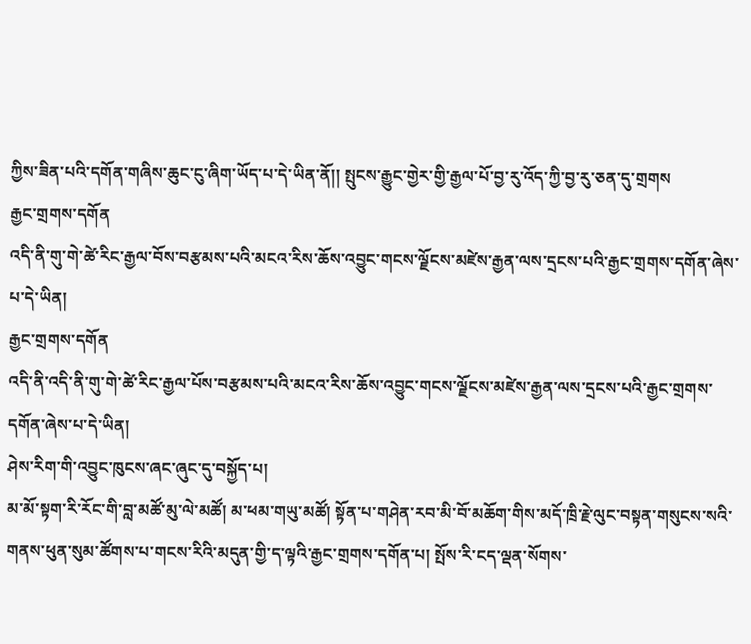ཀྱིས་ཟིན་པའི་དགོན་གཞིས་ཆུང་ངུ་ཞིག་ཡོད་པ་དེ་ཡིན་ནོ།། སྤུངས་རྒྱུང་གྱེར་གྱི་རྒྱལ་པོ་བྱ་རུ་འོད་ཀྱི་བྱ་རུ་ཅན་དུ་གྲགས
རྒྱང་གྲགས་དགོན
འདི་ནི་གུ་གེ་ཚེ་རིང་རྒྱལ་བོས་བརྩམས་པའི་མངའ་རིས་ཆོས་འབྱུང་གངས་ལྗོངས་མཛེས་རྒྱན་ལས་དྲངས་པའི་རྒྱང་གྲགས་དགོན་ཞེས་པ་དེ་ཡིན།
རྒྱང་གྲགས་དགོན
འདི་ནི་འདི་ནི་གུ་གེ་ཚེ་རིང་རྒྱལ་པོས་བརྩམས་པའི་མངའ་རིས་ཆོས་འབྱུང་གངས་ལྗོངས་མཛེས་རྒྱན་ལས་དྲངས་པའི་རྒྱང་གྲགས་དགོན་ཞེས་པ་དེ་ཡིན།
ཤེས་རིག་གི་འབྱུང་ཁུངས་ཞང་ཞུང་དུ་བསྐྱོད་པ།
མ་མོ་སྟག་རི་རོང་གི་བླ་མཚོ་མུ་ལེ་མཚོ། མ་ཕམ་གཡུ་མཚོ། སྟོན་པ་གཤེན་རབ་མི་བོ་མཆོག་གིས་མདོ་ཁྲི་རྗེ་ལུང་བསྟན་གསུངས་སའི་གནས་ཕུན་སུམ་ཚོགས་པ་གངས་རིའི་མདུན་གྱི་ད་ལྟའི་རྒྱང་གྲགས་དགོན་པ། སྤོས་རི་ངད་ལྡན་སོགས་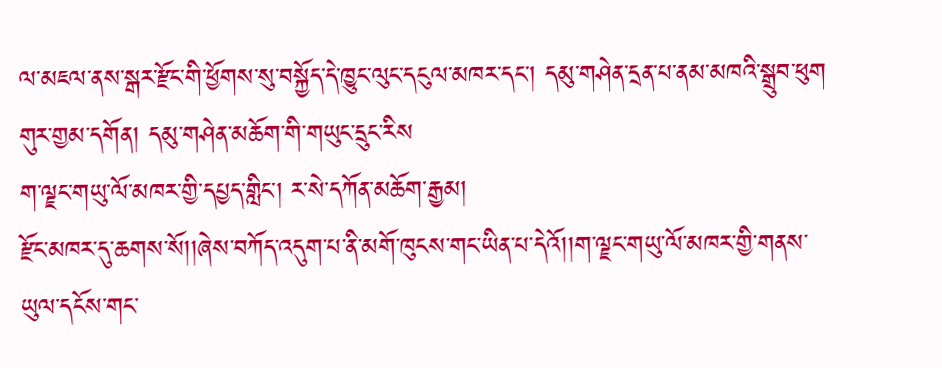ལ་མཇལ་ནས་སྒར་རྫོང་གི་ཕྱོགས་སུ་བསྐྱོད་དེ་ཁྱུང་ལུང་དངུལ་མཁར་དང་། དམུ་གཤེན་དྲན་པ་ནམ་མཁའི་སྒྲུབ་ཕུག གུར་གྱམ་དགོན། དམུ་གཤེན་མཆོག་གི་གཡུང་དྲུང་རིས
ག་ལྗང་གཡུ་ལོ་མཁར་གྱི་དཔྱད་གླིང་། ར་སེ་དཀོན་མཆོག་རྒྱམ།
རྫོང་མཁར་དུ་ཆགས་སོ།།ཞེས་བཀོད་འདུག་པ་ནི་མགོ་ཁུངས་གང་ཡིན་པ་དེའོ།།ག་ལྗང་གཡུ་ལོ་མཁར་གྱི་གནས་ཡུལ་དངོས་གང་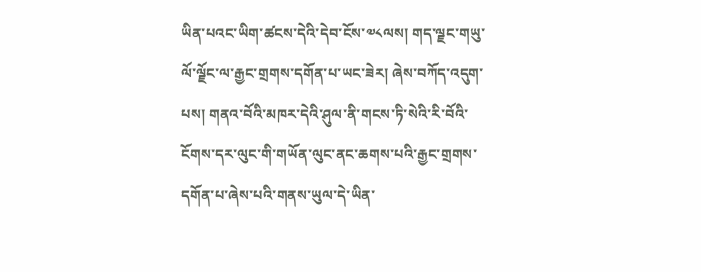ཡིན་པའང་ཡིག་ཚངས་དེའི་དེབ་ངོས་༧༨ལས། གད་ལྗང་གཡུ་ལོ་ལྗོང་ལ་རྒྱང་གྲགས་དགོན་པ་ཡང་ཟེར། ཞེས་བཀོད་འདུག་པས། གནའ་བོའི་མཁར་དེའི་ཤུལ་ནི་གངས་ཏི་སེའི་རི་བོའི་ངོགས་དར་ལུང་གི་གཡོན་ལུང་ནང་ཆགས་པའི་རྒྱང་གྲགས་དགོན་པ་ཞེས་པའི་གནས་ཡུལ་དེ་ཡིན་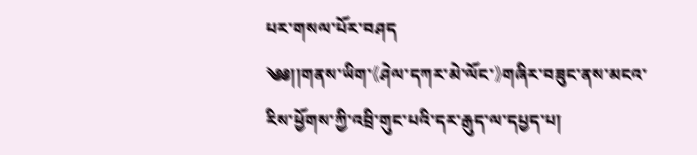པར་གསལ་པོར་བཤད
༄༅།།གནས་ཡིག་《ཤེལ་དཀར་མེ་ལོང་》གཞིར་བཟུང་ནས་མངའ་རིས་ཕྱོགས་ཀྱི་འབྲི་གུང་པའི་དར་རྒུད་ལ་དཔྱད་པ།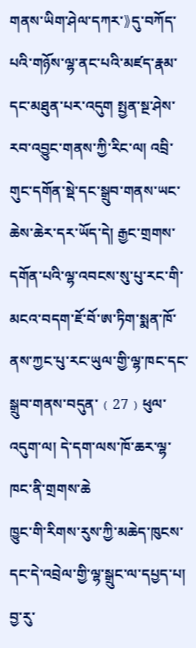གནས་ཡིག་ཤེལ་དཀར་》དུ་བཀོད་པའི་གཉོས་ལྷ་ནང་པའི་མཛད་རྣམ་དང་མཐུན་པར་འདུག སྤྱན་སྔ་ཤེས་རབ་འབྱུང་གནས་ཀྱི་རིང་ལ། འབྲི་གུང་དགོན་སྡེ་དང་སྒྲུབ་གནས་ཡང་ཆེས་ཆེར་དར་ཡོད་དེ། རྒྱང་གྲགས་དགོན་པའི་ལྷ་འབངས་སུ་པུ་རང་གི་མངའ་བདག་ཇོ་བོ་ཨ་ཏིག་སྨན་ཁོ་ནས་ཀྱང་པུ་རང་ཡུལ་གྱི་ལྷ་ཁང་དང་སྒྲུབ་གནས་བདུན་﹙27﹚ཕུལ་འདུག་ལ། དེ་དག་ལས་ཁོ་ཆར་ལྷ་ཁང་ནི་གྲགས་ཆེ
ཁྱུང་གི་རིགས་རུས་ཀྱི་མཆེད་ཁུངས་དང་དེ་འབྲེལ་གྱི་ལྷ་སྒྲུང་ལ་དཔྱད་པ།
བྱ་རུ་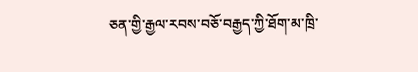ཅན་གྱི་རྒྱལ་རབས་བཅོ་བརྒྱད་ཀྱི་ཐོག་མ་ཁྲི་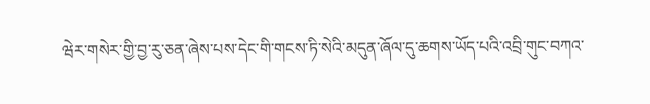ཝེར་གསེར་གྱི་བྱ་རུ་ཅན་ཞེས་པས་དེང་གི་གངས་ཏི་སེའི་མདུན་ཞོལ་དུ་ཆགས་ཡོད་པའི་འབྲི་གུང་བཀའ་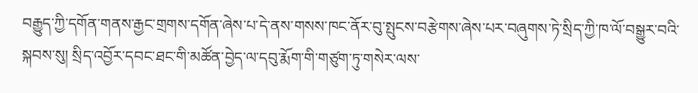བརྒྱུད་ཀྱི་དགོན་གནས་རྒྱང་གྲགས་དགོན་ཞེས་པ་དེ་ནས་གསས་ཁང་ནོར་བུ་སྤུངས་བརྩེགས་ཞེས་པར་བཞུགས་ཏེ་སྲིད་ཀྱི་ཁ་ལོ་བསྒྱུར་བའི་སྐབས་སུ། སྲིད་འབྱོར་དབང་ཐང་གི་མཚོན་བྱེད་ལ་དབུ་རྨོག་གི་གཙུག་ཏུ་གསེར་ལས་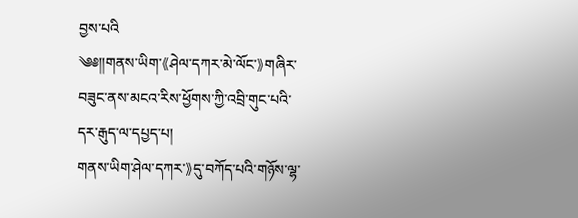བྱས་པའི
༄༅།།གནས་ཡིག་《ཤེལ་དཀར་མེ་ལོང་》གཞིར་བཟུང་ནས་མངའ་རིས་ཕྱོགས་ཀྱི་འབྲི་གུང་པའི་དར་རྒུད་ལ་དཔྱད་པ།
གནས་ཡིག་ཤེལ་དཀར་》དུ་བཀོད་པའི་གཉོས་ལྷ་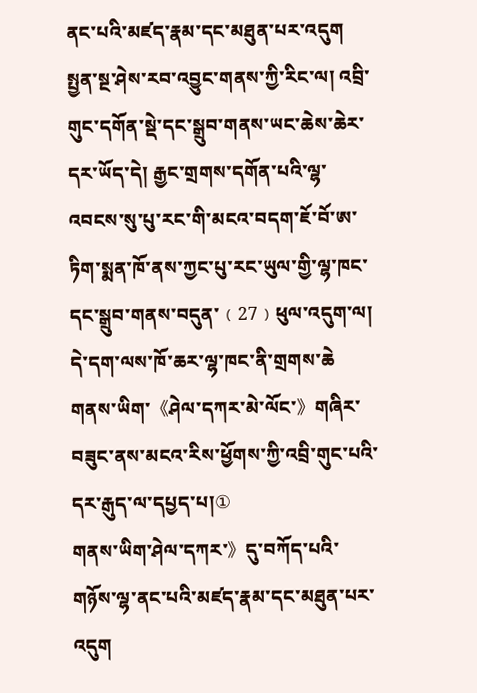ནང་པའི་མཛད་རྣམ་དང་མཐུན་པར་འདུག སྤྱན་སྔ་ཤེས་རབ་འབྱུང་གནས་ཀྱི་རིང་ལ། འབྲི་གུང་དགོན་སྡེ་དང་སྒྲུབ་གནས་ཡང་ཆེས་ཆེར་དར་ཡོད་དེ། རྒྱང་གྲགས་དགོན་པའི་ལྷ་འབངས་སུ་པུ་རང་གི་མངའ་བདག་ཇོ་བོ་ཨ་ཏིག་སྨན་ཁོ་ནས་ཀྱང་པུ་རང་ཡུལ་གྱི་ལྷ་ཁང་དང་སྒྲུབ་གནས་བདུན་﹙27﹚ཕུལ་འདུག་ལ། དེ་དག་ལས་ཁོ་ཆར་ལྷ་ཁང་ནི་གྲགས་ཆེ
གནས་ཡིག་《ཤེལ་དཀར་མེ་ལོང་》གཞིར་བཟུང་ནས་མངའ་རིས་ཕྱོགས་ཀྱི་འབྲི་གུང་པའི་དར་རྒུད་ལ་དཔྱད་པ།①
གནས་ཡིག་ཤེལ་དཀར་》དུ་བཀོད་པའི་གཉོས་ལྷ་ནང་པའི་མཛད་རྣམ་དང་མཐུན་པར་འདུག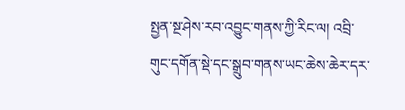སྤྱན་སྔ་ཤེས་རབ་འབྱུང་གནས་ཀྱི་རིང་ལ། འབྲི་གུང་དགོན་སྡེ་དང་སྒྲུབ་གནས་ཡང་ཆེས་ཆེར་དར་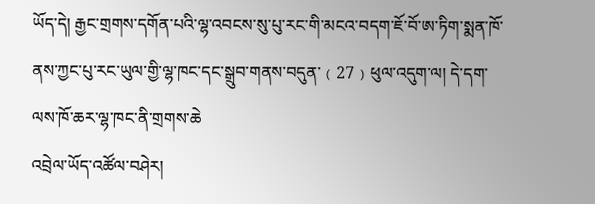ཡོད་དེ། རྒྱང་གྲགས་དགོན་པའི་ལྷ་འབངས་སུ་པུ་རང་གི་མངའ་བདག་ཇོ་བོ་ཨ་ཏིག་སྨན་ཁོ་ནས་ཀྱང་པུ་རང་ཡུལ་གྱི་ལྷ་ཁང་དང་སྒྲུབ་གནས་བདུན་﹙27﹚ཕུལ་འདུག་ལ། དེ་དག་ལས་ཁོ་ཆར་ལྷ་ཁང་ནི་གྲགས་ཆེ
འབྲེལ་ཡོད་འཚོལ་བཤེར།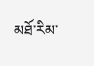མཐོ་རིམ་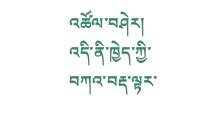འཚོལ་བཤེར།
འདི་ནི་ཁྱེད་ཀྱི་བཀའ་བརྡ་ལྟར་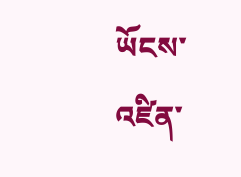ཡོངས་འཛིན་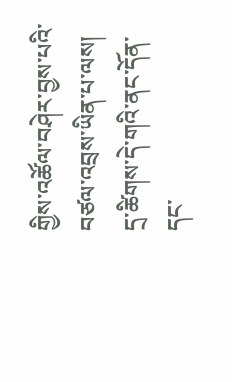གྱིས་འཚོལ་བཤེར་བྱས་པའི་བཙལ་འབྲས་ཡིན་པ་ལས། དྲ་ཚིགས་དེ་གའི་ནང་དོན་དང་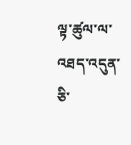ལྟ་ཚུལ་ལ་འཐད་འདུན་ཅི་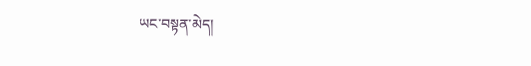ཡང་བསྟན་མེད།